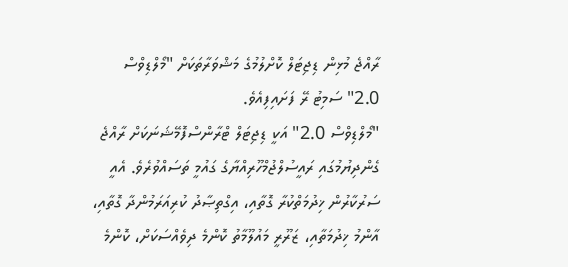ރާއްޖެ މުޅިން ޑިޖިޓަލް ކޮށްލުމުގެ މަޝްވަރާތަކަށް "މޯލްޑިވްސް 2.0" ސަމިޓު ރޭ ފަށައިފިއެވެ.
"މޯލްޑިވްސް 2.0" އަކީ ޑިޖިޓަލް ޓްރާންސްފޮމޭޝަނަކަށް ރާއްޖެ ގެންދިޔުމުގައި ރައީސުލްޖުމްހޫރިއްޔާގެ ގައުމީ ތަސައްވުރެވެ. އެއީ ސަރުކާރުން ޚިދުމަތްކުރާ ގޮތާއި، އިގްތިޞާދު ކުރިއަރަމުންދާ ގޮތާއި، އާންމު ޚިދުމަތާއި، ޒަރޫރީ މައުލޫމާތު ކޮންމެ ދިވެއްސަކަށް، ކޮންމެ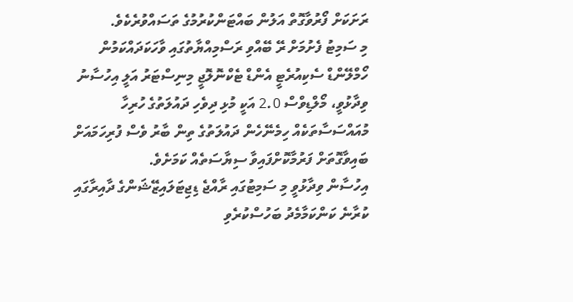ރަށަކަށް ފޯރުވާގޮތް އަލުން ބައްޓަންކުރުމުގެ ތަސައްވުރެކެވެ.
މި ސަމިޓު ފެށުމަށް ރޭ ބޭއްވި ރަސްމިއްޔާތުގައި ވާހަކަދައްކަމުން ހޯމްލޭންޑް ސެކިއުރެޓީ އެންޑް ޓެކްނޮލޮޖީ މިނިސްޓަރު އަލީ އިހުސާނު ވިދާޅުވީ، މޯލްޑިވްސް 2.0 އަކީ މުޅި ދިވެހި ދައުލަތުގެ ހުރިހާ މުއައްސަސާތަކެއް ހިމެނޭހެން ދައުލަތުގެ ތިން ބާރު ވެސް ފުރިހަމައަށް ބައިވާގޮތަށް ފަރުމާކޮށްފައިވާ ސިޔާސަތެއް ކަމަށެވެ.
އިހުސާން ވިދާޅުވީ މި ސަމިޓުގައި ރާއްޖެ ޑިޖިޓަލައިޒޭޝަންގެ ދާއިރާގައި ކުރާނެ ކަންކަމާމެދު ބަހުސްކުރެވި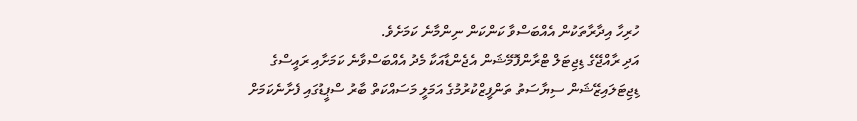ހުރިހާ އިދާރާތަކުން އެއްބަސްވާ ކަންކަން ނިންމާނެ ކަމަށެވެ.
އަދި ރާއްޖޭގެ ޑިޖިޓަލް ޓްރާންފޮމޭޝަން އެޖެންޑާއަކާ މެދު އެއްބަސްވާނެ ކަމަށާއި ރައީސްގެ ޑިޖިޓަލައިޒޭޝަން ސިޔާސަތު ތަންފީޒްކުރުމުގެ އަމަލީ މަސައްކަތް ބާރު ސްޕީޑުގައި ފެށާނެކަމަށް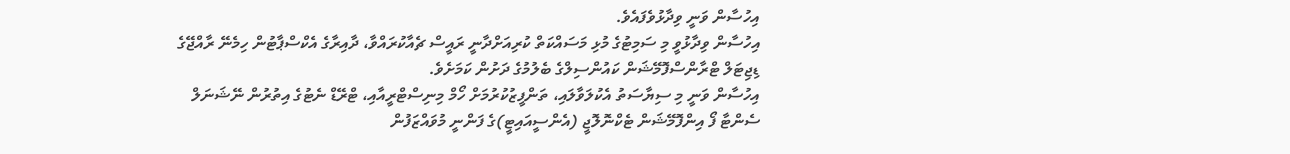އިހުސާން ވަނީ ވިދާޅުވެފައެވެ.
އިހުސާން ވިދާޅުވީ މި ސަމިޓުގެ މުޅި މަސައްކަތް ކުރިއަށްދާނީ ރައީސް ޗެއާކުރައްވާ، ދާއިރާގެ އެކްސްޕާޓުން ހިމެނޭ ރާއްޖޭގެ ޑިޖިޓަލް ޓްރާންސްފޮމޭޝަން ކައުންސިލްގެ ބެލުމުގެ ދަށުން ކަމަށެވެ.
އިހުސާން ވަނީ މި ސިޔާސަތު އެކުލަވާލައި، ތަންފީޒުކުރުމަށް ހޯމް މިނިސްޓްރީއާއި، ޓްރޭޑް ނެޓުގެ އިތުރުން ނޭޝަނަލް ސެންޓާ ފޯ އިންފޮމޭޝަން ޓެކްނޮލޮޖީ (އެންސީއައިޓީ)ގެ ފަންނީ މުވައްޒަފުން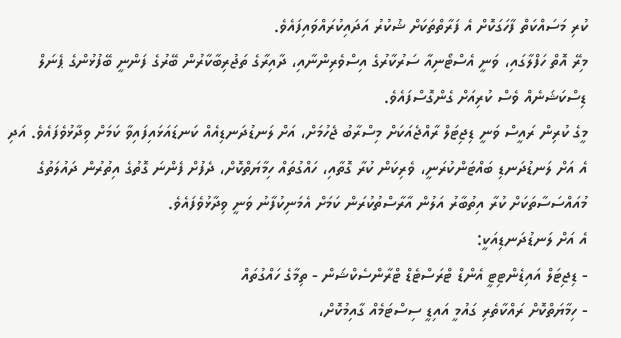ކުރި މަސައްކަތް ފާހަގަކޮށް އެ ފަރާތްތަކަށް ޝުކުރު އަދައިކުރައްވައިފައެވެ.
މިރޭ އޮތް ހަފްލާގައި، ވަނީ އެސްޓޯނިއާ ސަރުކާރުގެ އިސްވެރިންނާއި، ދާއިރާގެ ތަޖުރިބާކާރުން ބޭރުގެ ފަންނީ ބޭފުޅުންގެ ޕެނަލް ޑިސްކަޝަނެއް ވެސް ކުރިއަށް ގެންގޮސްފައެވެ.
މީގެ ކުރިން ރައީސް ވަނީ ޑިޖިޓަލް ރާއްޖެއަކަށް މިސްރާބު ޖެހުމަށް، އަށް ލަނޑުދަނޑިއެއް ކަނޑައަޅައިފައިވާ ކަމަށް ވިދާޅުވެފައެވެ. އަދި އެ އަށް ލަނޑުދަނޑި ބައްޓަންކުރަނީ، ވެރިކަން ކުރާ ގޮތާއި، ހައްގުތައް ހިމާޔަތްކޮށް، ދެފުށް ފެންނަ ގޮތުގެ އިތުރުން ދައުލަތުގެ މުއައްސަސާތަކަށް ކުރާ އިތުބާރު އަލުން އާރާސްތުކުރަން ކަމަށް އެމަނިކުފާނު ވަނީ ވިދާޅުވެފައެވެ.
އެ އަށް ލަނޑުދަނޑިއަކީ:
- ޑިޖިޓަލް އައިޑެންޓިޓީ އެންޑް ޓްރަސްޓެޑް ޓްރާންސެކްޝަން - ތިމާގެ ހައްގުތައް
- ހިމާޔަތްކޮށް ރައްކާތެރި ގައުމީ އައިޑީ ސިސްޓަމެއް ގާއިމުކޮށް،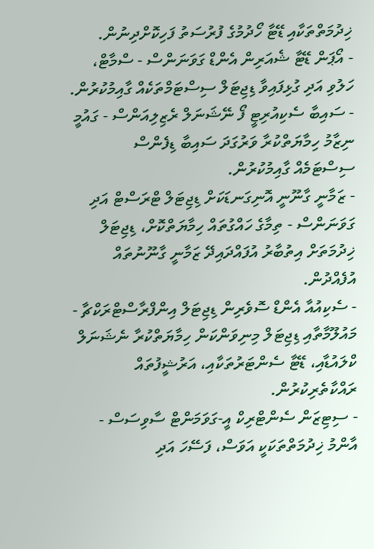ޚިދުމަތްތަކާއި ޑޭޓާ ހޯދުމުގެ ފުރުސަތު ފަހިކޮށްދިނުން.
- އޯޕަން ޑޭޓާ ޝެއަރިން އެންޑް ގަވަނަންސް - ސްމާޓް، ހަލުވި އަދި ގުޅިފައިވާ ޑިޖިޓަލް ސިސްޓަމްތަކެއް ގާއިމުކުރުން.
- ސައިބާ ސެކިއުރިޓީ ފޯ ނޭޝަނަލް ރެޒިލިއަންސް - ގައުމީ ނިޒާމު ހިމާޔަތްކުރާ ވަރުގަދަ ސައިބާ ޑިފެންސް ސިސްޓަމެއް ގާއިމުކުރުން.
- ޒަމާނީ ގާނޫނީ އޮނިގަނޑަކަށް ޑިޖިޓަލް ޓްރަސްޓް އަދި ގަވަނަންސް - ތިމާގެ ހައްގުތައް ހިމާޔަތްކޮށް، ޑިޖިޓަލް ޚިދުމަތަށް އިތުބާރު އުފައްދައިދޭ ޒަމާނީ ގާނޫނުތައް އުފެއްދުން.
- ސެކިއުއާ އެންޑް ސޮވެރިން ޑިޖިޓަލް އިންފްރާސްޓްރަކްޗާ - މައުލޫމާތާއި ޑިޖިޓަލް މިނިވަންކަން ހިމާޔަތްކުރާ ނެޝަނަލް ކްލައުޑާއި، ޑޭޓާ ސެންޓަރުތަކާއި، އަރުޝީފުތައް ރައްކާތެރިކުރުން.
- ސިޓިޒަން ސެންޓްރިކް އީ-ގަވަމަންޓް ސާވިސަސް - އާންމު ޚިދުމަތްތަކަކީ އަވަސް، ފަސޭހަ އަދި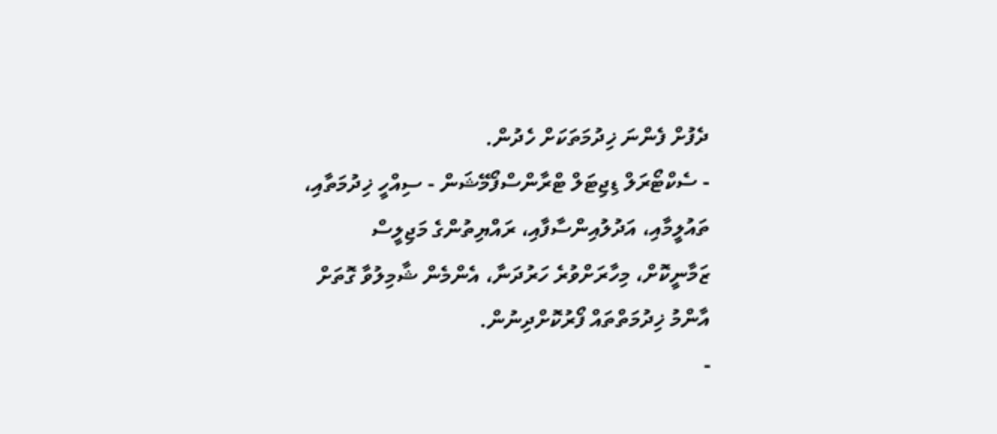ދެފުށް ފެންނަ ޚިދުމަތަކަށް ހެދުން.
- ސެކްޓޯރަލް ޑިޖިޓަލް ޓްރާންސްފޯމޭޝަން - ސިއްހީ ޚިދުމަތާއި، ތައުލީމާއި، އަދުލުއިންސާފާއި، ރައްޔިތުންގެ މަޖިލީސް ޒަމާނީކޮށް، މިހާރަށްވުރެ ހަރުދަނާ، އެންމެން ޝާމިލުވާ ގޮތަށް އާންމު ޚިދުމަތްތައް ފޯރުކޮށްދިނުން.
-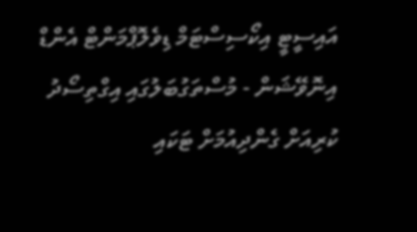އައިސީޓީ އިކޯސިސްޓަމް ޑިވެލޮޕްމަންޓް އެންޑް އިނޮވޭޝަން - މުސްތަގުބަލުގައި އިގްތިސޯދު ކުރިއަށް ގެންދިއުމަށް ޓަކައި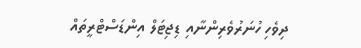ދިވެހި ހުނަރުވެރިންނާއި ޑިޖިޓަލް އިންޑަސްޓްރީތައް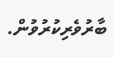ބާރުވެރިކުރުވުން.